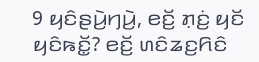9 ꤟꤢꤨꤔꤣꤧ꤬ꤚꤣꤧ꤬, ꤕꤢꤩ꤬ ꤊ꤫ꤢꤦ꤬ ꤟꤢꤩ ꤟꤢꤨꤒꤢꤩ꤭? ꤕꤢꤩ꤬ ꤛꤢꤨꤘꤢ꤬ꤖꤢꤨ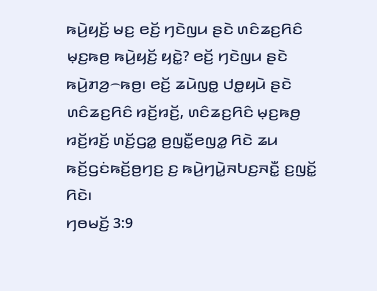ꤒꤣꤧ꤬ꤟꤢꤩ꤬ ꤗꤢ꤬ ꤕꤢꤩ꤬ ꤚꤢꤧꤜꤣ ꤔꤢꤧ ꤛꤢꤨꤘꤢ꤬ꤖꤢꤨ ꤗ꤫ꤢ꤬ꤒꤥ꤬ ꤒꤣꤧ꤬ꤟꤢꤩ꤬ ꤟꤢꤧ꤭? ꤕꤢꤩ꤬ ꤚꤢꤧꤜꤣ ꤔꤢꤧ ꤒꤣꤧ꤬ꤊꤤ꤬꤮ꤒꤥ꤬꤯ ꤕꤢꤩ꤬ ꤘꤣꤧꤜꤥ꤭ ꤓꤥ꤭ꤟꤣꤧ ꤔꤢꤧ ꤛꤢꤨꤘꤢ꤬ꤖꤢꤨ ꤙꤢꤩ꤬ꤙꤢꤩ꤬, ꤛꤢꤨꤘꤢ꤬ꤖꤢꤨ ꤗ꤫ꤢ꤬ꤒꤥ꤬ ꤙꤢꤩ꤬ꤙꤢꤩ꤬ ꤛꤢꤩ꤬ꤞꤤ꤭ ꤥ꤬ꤜꤢꤪ꤭ꤕꤜꤤ꤭ ꤖꤢꤧ ꤘꤣ ꤒꤢꤩ꤬ꤞꤢꤦꤒꤢꤩ꤬ꤥ꤬ꤚꤢ꤬ ꤢ꤬ ꤒꤣꤧ꤬ꤚꤣꤧ꤭ꤏꤝꤢ꤬ꤏꤢꤪ꤭ ꤢ꤬ꤜꤢꤩ꤭ ꤖꤢꤧ꤯
ꤚꤥꤗꤢꤩ꤬ 3:9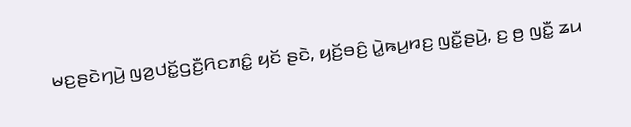ꤗꤢ꤬ꤔꤢꤧꤚꤣꤧ꤬ ꤜꤤ꤬ꤓꤢꤩ꤭ꤞꤢꤪ꤬ꤖꤢꤊꤢꤨ꤭ ꤟꤢꤩ ꤔꤢꤧ, ꤟꤢꤩ꤬ꤋꤢꤨ꤬ ꤣꤧ꤭ꤒꤣ꤬ꤙꤢ꤬ ꤜꤢꤪ꤭ꤔꤣꤧ꤬, ꤢ꤬ ꤥ꤬ ꤜꤢꤪ꤭ ꤘꤣ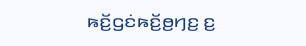ꤒꤢꤩ꤬ꤞꤢꤦꤒꤢꤩ꤬ꤥ꤬ꤚꤢ꤬ ꤢ꤬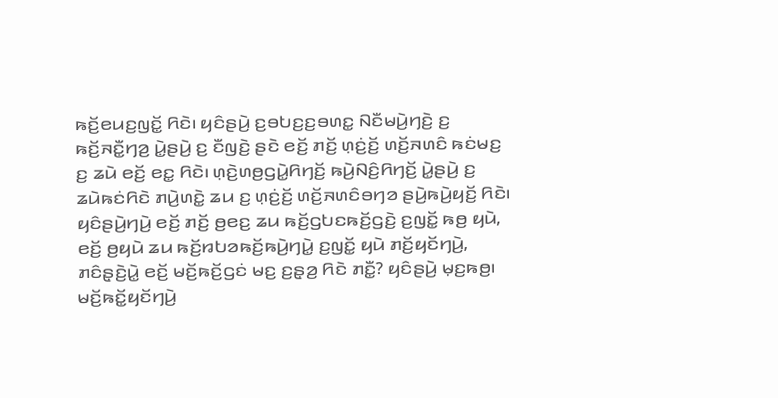ꤒꤢꤩ꤬ꤕꤣꤢ꤬ꤜꤢꤩ꤭ ꤖꤢꤧ꤯ ꤟꤢꤨꤔꤣꤧ꤬ ꤢ꤬ꤋꤝꤢ꤬ꤢ꤬ꤋꤛꤢ꤭ ꤡꤢꤪꤗꤣꤧ꤬ꤚꤢꤧ꤬ ꤢ꤬ ꤒꤢꤩ꤬ꤏꤢꤪ꤭ꤚꤤ꤬ ꤣꤧ꤭ꤔꤣꤧ꤬ ꤢ꤬ ꤢꤪꤜꤢꤧ꤬ ꤔꤢꤧ ꤕꤢꤩ꤬ ꤊꤢꤩ꤬ ꤛ꤫ꤢꤦ꤬ꤢꤩ꤬ ꤛꤢꤩ꤬ꤏꤛꤢꤨ ꤒꤢꤦꤗꤢ꤬ ꤢ꤬ ꤘꤣꤧ ꤕꤢꤩ꤬ ꤕꤢ꤭ ꤖꤢꤧ꤯ ꤛ꤫ꤢꤧ꤬ꤛꤥ꤬ꤞꤣꤧ꤭ꤖꤚꤢꤩ꤬ ꤒꤣꤧ꤬ꤡꤢꤨ꤬ꤖꤚꤢꤩ꤬ ꤣꤧ꤭ꤔꤣꤧ꤬ ꤢ꤬ ꤘꤣꤧꤒꤢꤦꤖꤢꤧ ꤊꤣꤧ꤬ꤛꤢꤧ꤭ ꤘꤣ ꤢ꤬ ꤛ꤫ꤢꤦ꤬ꤢꤩ꤬ ꤛꤢꤩ꤬ꤏꤛꤢꤨꤋꤚꤤ ꤔꤣꤧ꤬ꤒꤣꤧ꤬ꤟꤢꤩ꤬ ꤖꤢꤧ꤯
ꤟꤢꤨꤔꤣꤧ꤬ꤚꤣꤧ꤬ ꤕꤢꤩ꤬ ꤊꤢꤩ꤬ ꤥ꤬ꤕꤢ꤬ ꤘꤣ ꤒꤢꤩ꤬ꤞꤝꤢꤒꤢꤩ꤬ꤞꤢꤧ꤬ ꤢ꤬ꤜꤢꤩ꤭ ꤒꤥ꤬ ꤟꤣꤧ, ꤕꤢꤩ꤬ ꤥ꤬ꤟꤣꤧ ꤘꤣ ꤒꤢꤩ꤬ꤙꤝꤤꤒꤢꤩ꤬ꤒꤣꤧ꤬ꤚꤣꤧ꤭ ꤢ꤬ꤜꤢꤩ꤭ ꤟꤣꤧ ꤊꤢꤩ꤬ꤟꤢꤩꤚꤣꤧ꤬, ꤊꤢꤨꤔ꤫ꤢꤧ꤬ꤣꤧ꤭ ꤕꤢꤩ꤬ ꤗꤢꤩ꤬ꤒꤢꤩ꤬ꤞꤢꤦ ꤗꤢ꤬ ꤢ꤬ꤔ꤫ꤤ꤬ ꤖꤢꤧ ꤊꤢꤪ꤭? ꤟꤢꤨꤔꤣꤧ꤬ ꤗ꤫ꤢ꤬ꤒꤥ꤬꤯
ꤗꤢꤩ꤬ꤒꤢꤩ꤭ꤟꤢꤩꤚꤣꤧ꤬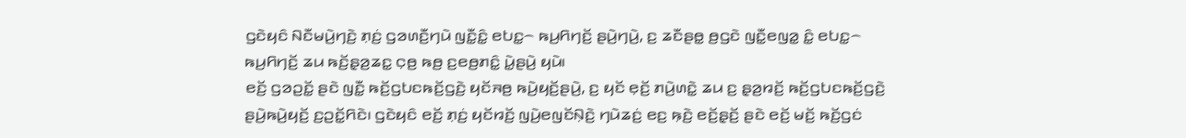ꤞꤢꤧꤟꤢꤨ ꤡꤢꤪꤗꤣꤧ꤬ꤚꤢꤧ꤬ ꤊ꤫ꤢꤦ꤬ ꤞꤤꤛꤢꤪ꤬ꤚꤣꤧ ꤜꤢꤪ꤭ꤢꤨ꤭ ꤕꤝꤢ꤭꤮ ꤒꤣ꤬ꤖꤚꤢꤩ꤬ ꤔꤣꤧ꤬ꤚꤣꤧ꤬, ꤢ꤬ ꤘꤢꤪꤔꤥ꤭ ꤥ꤬ꤞꤢꤧ ꤜꤢꤪ꤭ꤕꤜꤤ꤭ ꤢꤨ꤭ ꤕꤝꤢ꤭꤮ ꤒꤣ꤬ꤖꤚꤢꤩ꤬ ꤘꤣ ꤒꤢꤩ꤬ꤔ꤫ꤤ꤬ꤘꤢ꤭ ꤍ꤫ꤥ꤬ ꤒꤥ꤬ ꤢ꤬ꤕꤥ꤬ꤊꤢꤨ꤭ ꤣꤧ꤭ꤔꤣꤧ꤬ ꤟꤣꤧ꤯
ꤕꤢꤩ꤬ ꤞꤤꤑꤢꤩ꤭ ꤔꤢꤧ ꤜꤢꤪ꤭ ꤒꤢꤩ꤬ꤞꤝꤢꤒꤢꤩ꤬ꤞꤢꤧ꤬ ꤟꤢꤩꤏꤥ꤬ ꤒꤣꤧ꤬ꤟꤢꤩ꤬ꤔꤣꤧ꤬, ꤢ꤬ ꤟꤢꤩ ꤕ꤫ꤢꤩ꤬ ꤊꤣꤧ꤬ꤛꤢꤧ꤭ ꤘꤣ ꤢ꤬ ꤔ꤫ꤤ꤬ꤙꤢꤩ꤬ ꤒꤢꤩ꤬ꤞꤝꤢꤒꤢꤩ꤬ꤞꤢꤧ꤬ ꤔꤣꤧ꤬ꤒꤣꤧ꤬ꤟꤢꤩ꤬ ꤢ꤬ꤑꤢꤩ꤭ꤖꤢꤧ꤯ ꤞꤢꤧꤟꤢꤨ ꤕꤢꤩ꤬ ꤊ꤫ꤢꤦ꤬ ꤟꤢꤩꤙꤢꤩ꤬ ꤜꤣꤧ꤬ꤕꤜꤢꤩꤡ꤫ꤢꤧ꤬ ꤚꤣꤧꤘꤢꤦ꤬ ꤕꤢ꤬ ꤒ꤫ꤢꤧ꤬ ꤕꤢꤩ꤬ꤔ꤫ꤢꤩ꤬ ꤔꤢꤧ ꤕꤢꤩ꤬ ꤗꤢꤩ꤬ ꤒꤢꤩ꤬ꤞꤢꤦ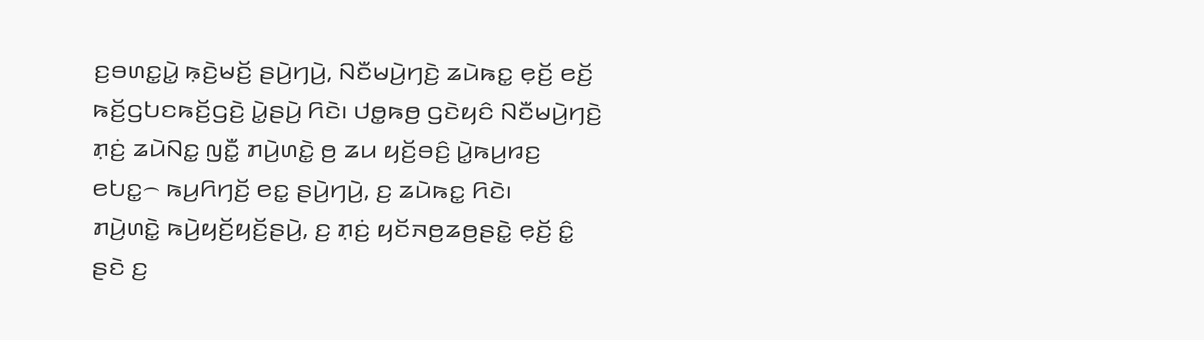ꤢ꤬ꤋꤛꤢ꤭ꤣꤧ꤭ ꤒ꤫ꤢꤧ꤬ꤗꤢꤩ꤬ ꤔꤣꤧ꤬ꤚꤣꤧ꤬, ꤡꤢꤪꤗꤣꤧ꤬ꤚꤢꤧ꤬ ꤘꤣꤧꤒꤢ꤭ ꤕ꤫ꤢꤩ꤬ ꤕꤢꤩ꤬ ꤒꤢꤩ꤬ꤞꤝꤢꤒꤢꤩ꤬ꤞꤢꤧ꤬ ꤣꤧ꤭ꤔꤣꤧ꤬ ꤖꤢꤧ꤯ ꤓꤥ꤭ꤒꤥ꤬ ꤞꤢꤧꤟꤢꤨ ꤡꤢꤪꤗꤣꤧ꤬ꤚꤢꤧ꤬ ꤊ꤫ꤢꤦ꤬ ꤘꤣꤧꤡꤢ꤭ ꤜꤢꤪ꤭ ꤊꤣꤧ꤬ꤛꤢꤧ꤭ ꤥ꤬ ꤘꤣ ꤟꤢꤩ꤬ꤋꤢꤨ꤬ ꤣꤧ꤭ꤒꤣ꤬ꤙꤢ꤬ ꤕꤝꤢ꤭꤮ ꤒꤣ꤬ꤖꤚꤢꤩ꤬ ꤕꤢ꤭ ꤔꤣꤧ꤬ꤚꤣꤧ꤬, ꤢ꤬ ꤘꤣꤧꤒꤢ꤭ ꤖꤢꤧ꤯
ꤊꤣꤧ꤬ꤛꤢꤧ꤭ ꤒꤣꤧ꤬ꤟꤢꤩ꤬ꤟꤢꤩ꤬ꤔꤣꤧ꤬, ꤢ꤬ ꤊ꤫ꤢꤦ꤬ ꤟꤢꤩꤏꤥ꤬ꤘꤥ꤬ꤔꤢꤧ꤭ ꤕ꤫ꤢꤩ꤬ ꤢꤨ꤭ ꤔꤢꤧ ꤢ꤬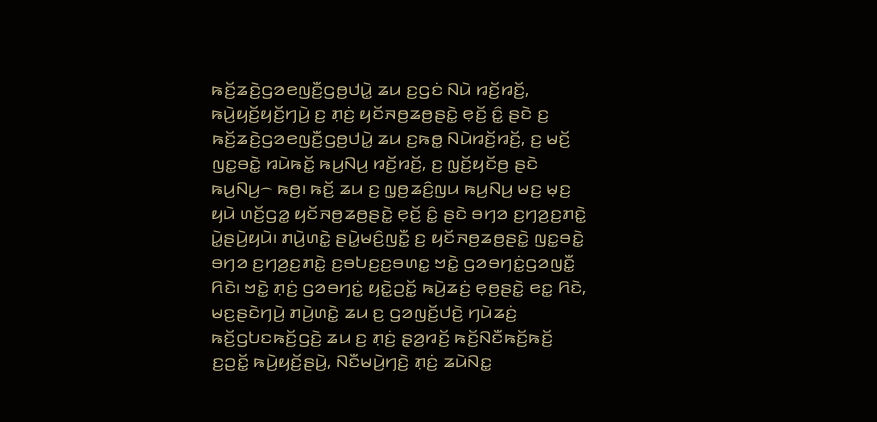ꤒꤢꤩ꤬ꤘꤢꤧ꤬ꤞꤤꤕꤜꤢꤪ꤬ꤞꤥ꤬ꤓꤣꤧ꤭ ꤘꤣ ꤢ꤬ꤞꤢꤦ ꤡꤣꤧ ꤙꤢꤩ꤬ꤙꤢꤩ꤬, ꤒꤣꤧ꤬ꤟꤢꤩ꤬ꤟꤢꤩ꤬ꤚꤣꤧ꤬ ꤢ꤬ ꤊ꤫ꤢꤦ꤬ ꤟꤢꤩꤏꤥ꤬ꤘꤥ꤬ꤔꤢꤧ꤭ ꤕ꤫ꤢꤩ꤬ ꤢꤨ꤭ ꤔꤢꤧ ꤢ꤬ ꤒꤢꤩ꤬ꤘꤢꤧ꤬ꤞꤤꤕꤜꤢꤪ꤬ꤞꤥ꤬ꤓꤣꤧ꤭ ꤘꤣ ꤢ꤬ꤒꤥ꤭ ꤡꤣꤧꤙꤢꤩ꤬ꤙꤢꤩ꤬, ꤢ꤬ ꤗꤢꤩ꤬ ꤜꤢ꤭ꤋꤢꤧ꤭ ꤙꤣꤧꤒꤢꤩ꤭ ꤒꤣ꤬ꤡꤣ꤬ ꤙꤢꤩ꤬ꤙꤢꤩ꤬, ꤢ꤬ ꤜ꤫ꤢꤩ꤬ꤟꤢꤩꤥ꤬ ꤔꤢꤧ ꤒꤣ꤬ꤡꤣ꤬꤮ ꤒꤥ꤬꤯ ꤒꤢꤩ꤬ ꤘꤣ ꤢ꤬ ꤜ꤫ꤥ꤬ꤘꤢꤨ꤬ꤜꤣ ꤒꤣ꤬ꤡꤣ꤬ ꤗꤢ꤬ ꤗ꤫ꤢ꤬ ꤟꤣꤧ ꤛꤢꤩ꤬ꤞꤤ꤭ ꤟꤢꤩꤏꤥ꤬ꤘꤥ꤬ꤔꤢꤧ꤭ ꤕ꤫ꤢꤩ꤬ ꤢꤨ꤭ ꤔꤢꤧ ꤋꤚꤤ ꤢ꤬ꤚꤤ꤬ꤢ꤬ꤊꤢꤧ꤭ ꤣꤧ꤭ꤔꤣꤧ꤬ꤟꤣꤧ꤯ ꤊꤣꤧ꤬ꤛꤢꤧ꤭ ꤔꤣꤧ꤭ꤗꤢꤨ꤬ꤜꤢꤪ꤭ ꤢ꤬ ꤟꤢꤩꤏꤥ꤬ꤘꤥ꤬ꤔꤢꤧ꤭ ꤜꤢ꤭ꤋꤢꤧ꤭ ꤋꤚꤤ ꤢ꤬ꤚꤤ꤬ꤢ꤬ꤊꤢꤧ꤭ ꤢ꤬ꤋꤝꤢ꤬ꤢ꤬ꤋꤛꤢ꤭ ꤠꤢꤧ꤭ ꤞꤤꤋꤚꤢꤦ꤭ꤞꤤꤜꤢꤪ꤭ ꤖꤢꤧ꤯ ꤠꤢꤧ꤭ ꤊ꤫ꤢꤦ꤬ ꤞꤤꤋꤚꤢꤦ꤭ ꤟꤢꤧ꤭ꤑꤢꤩ꤭ ꤒꤣꤧ꤬ꤘꤢꤦ꤬ ꤕ꤫ꤥ꤬ꤔꤢꤧ꤭ ꤕꤢ꤭ ꤖꤢꤧ,
ꤗꤢ꤬ꤔꤢꤧꤚꤣꤧ꤬ ꤊꤣꤧ꤬ꤛꤢꤧ꤭ ꤘꤣ ꤢ꤬ ꤞꤤꤜꤢꤩ꤬ꤓꤢꤧ꤬ ꤚꤣꤧꤘꤢꤦ꤬ ꤒꤢꤩ꤬ꤞꤝꤢꤒꤢꤩ꤬ꤞꤢꤧ꤬ ꤘꤣ ꤢ꤬ ꤊ꤫ꤢꤦ꤬ ꤔ꤫ꤤ꤬ꤙꤢꤩ꤬ ꤒꤢꤩ꤬ꤡꤢꤪꤒꤢꤩ꤬ꤒꤢꤩ꤬ ꤢ꤬ꤑꤢꤩ꤭ ꤒꤣꤧ꤬ꤟꤢꤩ꤬ꤔꤣꤧ꤬, ꤡꤢꤪꤗꤣꤧ꤬ꤚꤢꤧ꤬ ꤊ꤫ꤢꤦ꤬ ꤘꤣꤧꤡꤢ꤭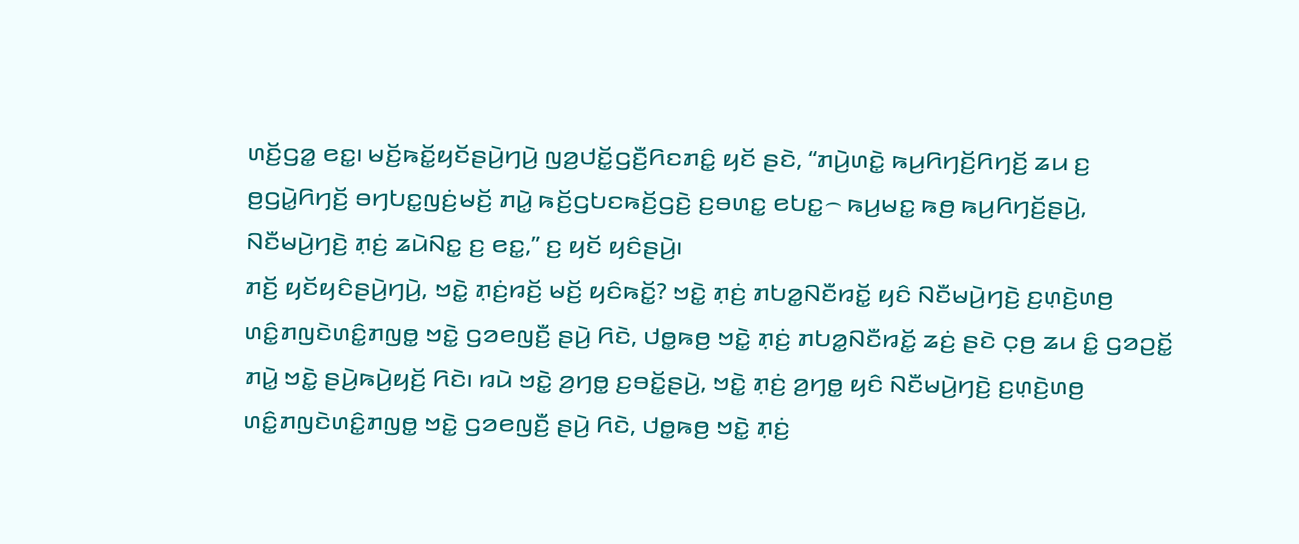ꤛꤢꤩ꤬ꤞꤤ꤭ ꤕꤢ꤭꤯ ꤗꤢꤩ꤬ꤒꤢꤩ꤭ꤟꤢꤩꤔꤣꤧ꤬ꤚꤣꤧ꤬ ꤜꤤ꤬ꤓꤢꤩ꤭ꤞꤢꤪ꤬ꤖꤢꤊꤢꤨ꤭ ꤟꤢꤩ ꤔꤢꤧ, “ꤊꤣꤧ꤬ꤛꤢꤧ꤭ ꤒꤣ꤬ꤖꤚꤢꤩ꤬ꤖꤚꤢꤩ꤬ ꤘꤣ ꤢ꤬ ꤥ꤬ꤞꤣꤧ꤭ꤖꤚꤢꤩ꤬ ꤋꤚꤝꤢ꤭ꤜꤢꤦ꤬ꤗꤢꤩ꤬ ꤊꤣꤧ꤭ ꤒꤢꤩ꤬ꤞꤝꤢꤒꤢꤩ꤬ꤞꤢꤧ꤬ ꤢ꤬ꤋꤛꤢ꤭ ꤕꤝꤢ꤭꤮ ꤒꤣ꤬ꤗꤢ꤭ ꤒꤥ꤬ ꤒꤣ꤬ꤖꤚꤢꤩ꤬ꤔꤣꤧ꤬, ꤡꤢꤪꤗꤣꤧ꤬ꤚꤢꤧ꤬ ꤊ꤫ꤢꤦ꤬ ꤘꤣꤧꤡꤢ꤭ ꤢ꤬ ꤕꤢ꤭,” ꤢ꤬ ꤟꤢꤩ ꤟꤢꤨꤔꤣꤧ꤬꤯
ꤊꤢꤩ꤬ ꤟꤢꤩꤟꤢꤨꤔꤣꤧ꤬ꤚꤣꤧ꤬, ꤠꤢꤧ꤭ ꤊ꤫ꤢꤦ꤬ꤙꤢꤩ꤬ ꤗꤢꤩ꤬ ꤟꤢꤨꤒꤢꤩ꤭? ꤠꤢꤧ꤭ ꤊ꤫ꤢꤦ꤬ ꤊꤝꤤ꤭ꤡꤢꤪꤙꤢꤩ꤭ ꤟꤢꤨ ꤡꤢꤪꤗꤣꤧ꤬ꤚꤢꤧ꤬ ꤢ꤬ꤛ꤫ꤢꤧ꤬ꤛꤥ꤬ ꤛꤢꤨ꤭ꤊꤜꤢꤧꤛꤢꤨ꤭ꤊꤜꤥ꤭ ꤠꤢꤧ꤭ ꤞꤤꤕꤜꤢꤪ꤬ ꤔꤣꤧ꤬ ꤖꤢꤧ, ꤓꤥ꤭ꤒꤥ꤬ ꤠꤢꤧ꤭ ꤊ꤫ꤢꤦ꤬ ꤊꤝꤤ꤭ꤡꤢꤪꤙꤢꤩ꤭ ꤘꤢꤦ꤬ ꤔꤢꤧ ꤍ꤫ꤥ꤬ ꤘꤣ ꤢꤨ꤭ ꤞꤤꤑꤢꤩ꤭ ꤊꤣꤧ꤭ ꤠꤢꤧ꤭ ꤔꤣꤧ꤬ꤒꤣꤧ꤬ꤟꤢꤩ꤬ ꤖꤢꤧ꤯ ꤙꤣꤧ ꤠꤢꤧ꤭ ꤤ꤬ꤚꤥ꤭ ꤢ꤬ꤋꤢꤩ꤭ꤔꤣꤧ꤬, ꤠꤢꤧ꤭ ꤊ꤫ꤢꤦ꤬ ꤤ꤬ꤚꤥ꤭ ꤟꤢꤨ ꤡꤢꤪꤗꤣꤧ꤬ꤚꤢꤧ꤬ ꤢ꤬ꤛ꤫ꤢꤧ꤬ꤛꤥ꤬ ꤛꤢꤨ꤭ꤊꤜꤢꤧꤛꤢꤨ꤭ꤊꤜꤥ꤭ ꤠꤢꤧ꤭ ꤞꤤꤕꤜꤢꤪ꤬ ꤔꤣꤧ꤬ ꤖꤢꤧ, ꤓꤥ꤭ꤒꤥ꤬ ꤠꤢꤧ꤭ ꤊ꤫ꤢꤦ꤬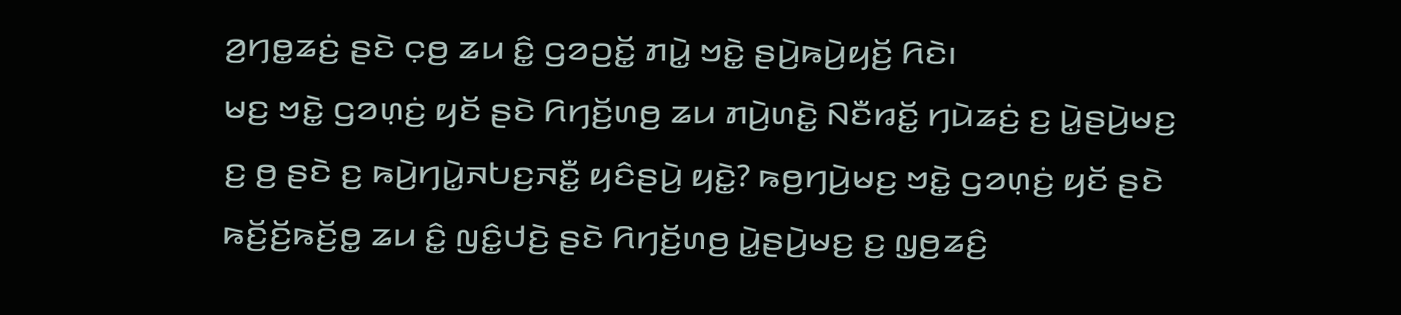ꤤ꤬ꤚꤥ꤭ꤘꤢꤦ꤬ ꤔꤢꤧ ꤍ꤫ꤥ꤬ ꤘꤣ ꤢꤨ꤭ ꤞꤤꤑꤢꤩ꤭ ꤊꤣꤧ꤭ ꤠꤢꤧ꤭ ꤔꤣꤧ꤬ꤒꤣꤧ꤬ꤟꤢꤩ꤬ ꤖꤢꤧ꤯
ꤗꤢ꤬ ꤠꤢꤧ꤭ ꤞꤤꤛ꤫ꤢꤦ꤬ ꤟꤢꤩ ꤔꤢꤧ ꤖꤚꤢꤩ꤬ꤛꤥ꤬ ꤘꤣ ꤊꤣꤧ꤬ꤛꤢꤧ꤭ ꤡꤢꤪꤙꤢꤩ꤭ ꤚꤣꤧꤘꤢꤦ꤬ ꤢ꤬ ꤣꤧ꤭ꤔꤣꤧ꤬ꤗꤢ꤬ ꤢ꤬ ꤥ꤬ ꤔꤢꤧ ꤢ꤬ ꤒꤣꤧ꤬ꤚꤣꤧ꤭ꤏꤝꤢ꤬ꤏꤢꤪ꤭ ꤟꤢꤨꤔꤣꤧ꤬ ꤟꤢꤧ꤭? ꤒꤥ꤬ꤚꤣꤧ꤬ꤗꤢ꤬ ꤠꤢꤧ꤭ ꤞꤤꤛ꤫ꤢꤦ꤬ ꤟꤢꤩ ꤔꤢꤧ ꤒꤢꤩ꤬ꤢꤩ꤬ꤒꤢꤩ꤬ꤥ꤭ ꤘꤣ ꤢꤨ꤭ ꤜꤢꤨ꤭ꤓꤢꤧ꤬ ꤔꤢꤧ ꤖꤚꤢꤩ꤬ꤛꤥ꤬ ꤣꤧ꤭ꤔꤣꤧ꤬ꤗꤢ꤬ ꤢ꤬ ꤜ꤫ꤥ꤬ꤘꤢꤨ꤬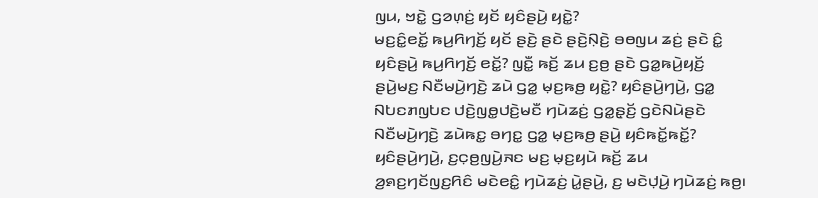ꤜꤣ, ꤠꤢꤧ꤭ ꤞꤤꤛ꤫ꤢꤦ꤬ ꤟꤢꤩ ꤟꤢꤨꤔꤣꤧ꤬ ꤟꤢꤧ꤭?
ꤗꤢ꤬ꤢꤨ꤭ꤕꤢꤩ꤭ ꤒꤣ꤬ꤖꤚꤢꤩ꤬ ꤟꤢꤩ ꤔꤢꤧ꤬ ꤔꤢꤧ ꤔꤢꤧ꤬ꤡ꤫ꤢꤧ꤬ ꤋꤥꤜꤣ ꤘꤢꤦ꤬ ꤔꤢꤧ ꤢꤨ꤭ ꤟꤢꤨꤔꤣꤧ꤬ ꤒꤣ꤬ꤖꤚꤢꤩ꤬ ꤕꤢꤩ꤭? ꤜꤢꤪ꤭ ꤒꤢꤩ꤬ ꤘꤣ ꤢ꤬ꤥ꤬ ꤔꤢꤧ ꤞꤤ꤭ꤒꤣꤧ꤬ꤟꤢꤩ꤬ ꤔꤣꤧ꤬ꤗꤢ꤬ ꤡꤢꤪꤗꤣꤧ꤬ꤚꤢꤧ꤬ ꤘꤣꤧ ꤞꤤ꤭ ꤗ꤫ꤢ꤬ꤒꤥ꤬ ꤟꤢꤧ꤭? ꤟꤢꤨꤔꤣꤧ꤬ꤚꤣꤧ꤬, ꤞꤤ꤭ ꤡꤝꤢꤊꤜꤝꤢ ꤓꤢꤧ꤬ꤜꤥ꤭ꤓꤢꤧ꤬ꤗꤢꤪ ꤚꤣꤧꤘꤢꤦ꤬ ꤞꤤ꤭ꤔ꤫ꤢꤩ꤬ ꤞꤢꤧꤡꤣꤧꤔꤢꤧ ꤡꤢꤪꤗꤣꤧ꤬ꤚꤢꤧ꤬ ꤘꤣꤧꤒꤢ꤭ ꤋꤚꤢ꤭ ꤞꤤ꤭ ꤗ꤫ꤢ꤬ꤒꤥ꤬ ꤔꤣꤧ꤬ ꤟꤢꤨꤒꤢꤩ꤭ꤒꤢꤩ꤭?
ꤟꤢꤨꤔꤣꤧ꤬ꤚꤣꤧ꤬, ꤢ꤬ꤍ꤫ꤥ꤬ꤜꤣꤧ꤬ꤏꤢ ꤗꤢ꤬ ꤗ꤫ꤢ꤬ꤟꤣꤧ ꤒꤢꤩ꤬ ꤘꤣ ꤤ꤬ꤎꤢ꤬ꤚꤢꤩꤜꤢ꤬ꤖꤢꤨ ꤗꤢꤧꤕꤢꤨ꤭ ꤚꤣꤧꤘꤢꤦ꤬ ꤣꤧ꤭ꤔꤣꤧ꤬, ꤢ꤬ ꤗꤢꤧꤓ꤫ꤣꤧ꤬ ꤚꤣꤧꤘꤢꤦ꤬ ꤒꤥ꤬꤯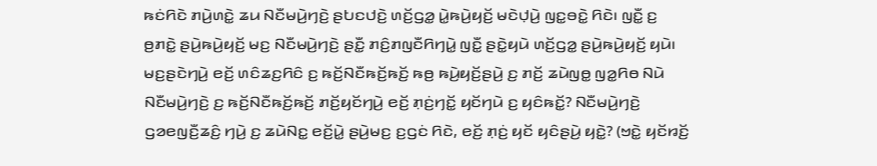ꤒꤢꤦꤖꤢꤧ ꤊꤣꤧ꤬ꤛꤢꤧ꤭ ꤘꤣ ꤡꤢꤪꤗꤣꤧ꤬ꤚꤢꤧ꤬ ꤔꤝꤢꤓꤢꤧ꤬ ꤛꤢꤩ꤬ꤞꤤ꤭ ꤣꤧ꤭ꤒꤣꤧ꤬ꤟꤢꤩ꤬ ꤗꤢꤧꤓ꤫ꤣꤧ꤬ ꤜꤢ꤭ꤋꤢꤧ꤭ ꤖꤢꤧ꤯ ꤜꤢꤪ꤭ ꤢ꤬ ꤥ꤬ꤊꤢꤧ꤭ ꤔꤣꤧ꤬ꤒꤣꤧ꤬ꤟꤢꤩ꤬ ꤗꤢ꤬ ꤡꤢꤪꤗꤣꤧ꤬ꤚꤢꤧ꤬ ꤔꤢꤪ꤭ ꤊꤢꤨ꤬ꤊꤜꤢꤪꤖꤚꤣꤧ꤭ ꤜꤢꤪ꤭ ꤔꤢꤧ꤭ꤟꤣꤧ ꤛꤢꤩ꤬ꤞꤤ꤭ ꤔꤣꤧ꤬ꤒꤣꤧ꤬ꤟꤢꤩ꤬ ꤟꤣꤧ꤯
ꤗꤢ꤬ꤔꤢꤧꤚꤣꤧ꤬ ꤕꤢꤩ꤬ ꤛꤢꤨꤘꤢ꤬ꤖꤢꤨ ꤢ꤬ ꤒꤢꤩ꤬ꤡꤢꤪꤒꤢꤩ꤬ꤒꤢꤩ꤬ ꤒꤥ꤬ ꤒꤣꤧ꤬ꤟꤢꤩ꤬ꤔꤣꤧ꤬ ꤢ꤬ ꤊꤢꤩ꤬ ꤘꤣꤧꤜꤥ꤭ ꤜꤤ꤭ꤖꤥ ꤡꤣꤧ ꤡꤢꤪꤗꤣꤧ꤬ꤚꤢꤧ꤬ ꤢ꤬ ꤒꤢꤩ꤬ꤡꤢꤪꤒꤢꤩ꤬ꤒꤢꤩ꤬ ꤊꤢꤩ꤬ꤟꤢꤩꤚꤣꤧ꤬ ꤕꤢꤩ꤬ ꤊ꤫ꤢꤦ꤬ꤚꤢꤩ꤭ ꤟꤢꤩꤚꤣꤧ ꤢ꤬ ꤟꤢꤨꤒꤢꤩ꤭? ꤡꤢꤪꤗꤣꤧ꤬ꤚꤢꤧ꤬ ꤞꤤꤕꤜꤢꤪ꤬ꤘꤢꤨ꤬ ꤚꤣꤧ꤬ ꤢ꤬ ꤘꤣꤧꤡꤢ꤭ ꤕꤢꤩ꤬ꤣꤧ꤭ ꤔꤣꤧ꤬ꤗꤢ꤬ ꤢ꤬ꤞꤢꤦ ꤖꤢꤧ, ꤕꤢꤩ꤬ ꤊ꤫ꤢꤦ꤬ ꤟꤢꤩ ꤟꤢꤨꤔꤣꤧ꤬ ꤟꤢꤧ꤭? (ꤠꤢꤧ꤭ ꤟꤢꤩꤙꤢꤩ꤬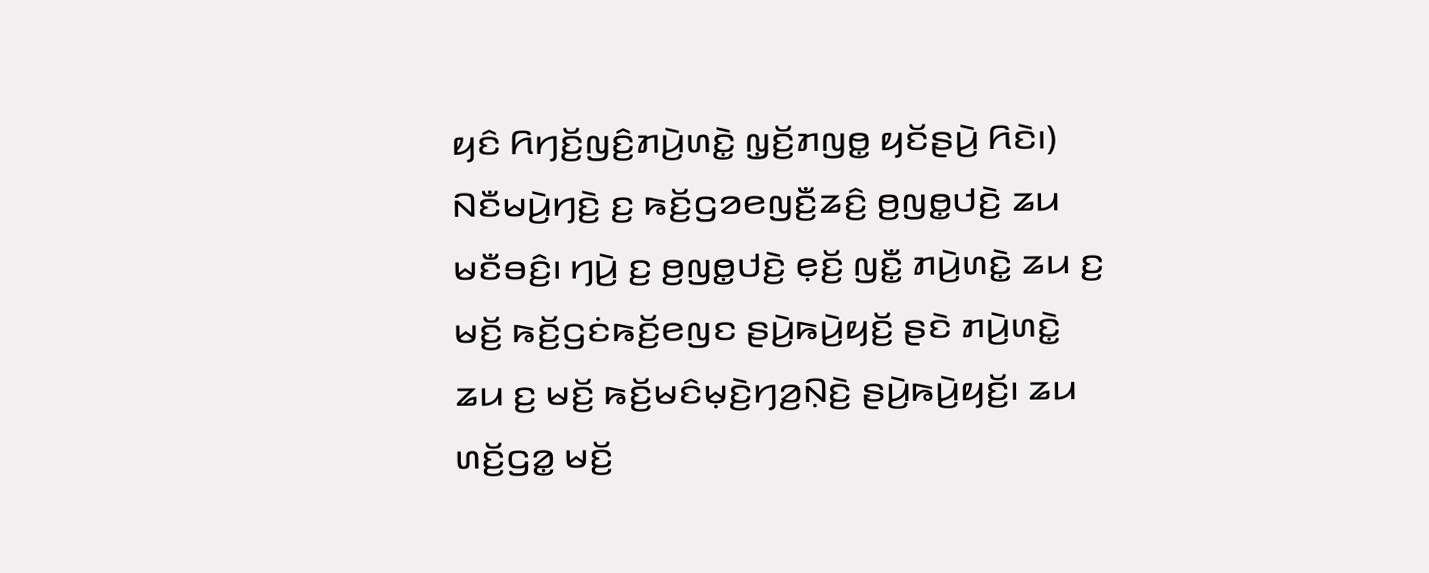ꤟꤢꤨ ꤖꤚꤢꤩ꤬ꤜꤢꤨ꤬ꤊꤣꤧ꤬ꤛꤢꤧ꤭ ꤜ꤫ꤢꤩ꤬ꤊꤜꤥ꤭ ꤟꤢꤩꤔꤣꤧ꤬ ꤖꤢꤧ꤯)
ꤡꤢꤪꤗꤣꤧ꤬ꤚꤢꤧ꤬ ꤢ꤬ ꤒꤢꤩ꤬ꤞꤤꤕꤜꤢꤪ꤬ꤘꤢꤨ꤬ ꤥ꤬ꤜꤥ꤭ꤓꤢꤧ꤬ ꤘꤣ ꤗꤢꤪꤋꤢꤨ꤬꤯ ꤚꤣꤧ꤬ ꤢ꤬ ꤥ꤬ꤜꤥ꤭ꤓꤢꤧ꤬ ꤕ꤫ꤢꤩ꤬ ꤜꤢꤪ꤭ ꤊꤣꤧ꤬ꤛꤢꤧ꤭ ꤘꤣ ꤢ꤬ ꤗꤢꤩ꤬ ꤒꤢꤩ꤬ꤞꤢꤦꤒꤢꤩ꤬ꤕꤜꤢ ꤔꤣꤧ꤬ꤒꤣꤧ꤬ꤟꤢꤩ꤬ ꤔꤢꤧ ꤊꤣꤧ꤬ꤛꤢꤧ꤭ ꤘꤣ ꤢ꤬ ꤗꤢꤩ꤬ ꤒꤢꤩ꤬ꤗꤢꤨꤗ꤫ꤢꤧ꤬ꤚꤤ꤬ꤡ꤫ꤢꤧ꤬ ꤔꤣꤧ꤬ꤒꤣꤧ꤬ꤟꤢꤩ꤬꤯ ꤘꤣ ꤛꤢꤩ꤬ꤞꤤ꤭ ꤗꤢꤩ꤬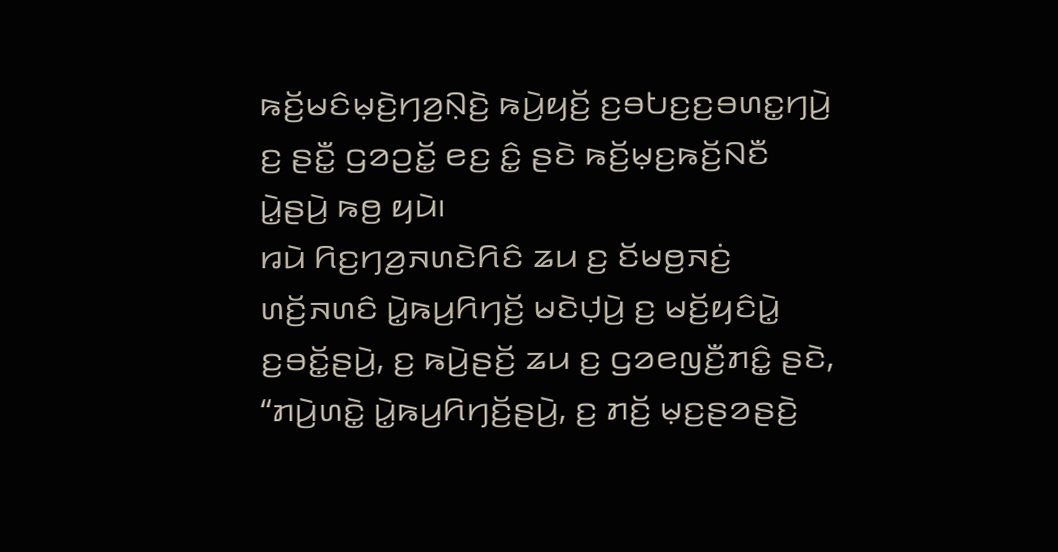ꤒꤢꤩ꤬ꤗꤢꤨꤗ꤫ꤢꤧ꤬ꤚꤤ꤬ꤡ꤫ꤢꤧ꤬ ꤒꤣꤧ꤬ꤟꤢꤩ꤬ ꤢ꤬ꤋꤝꤢ꤬ꤢ꤬ꤋꤛꤢ꤭ꤚꤣꤧ꤬ ꤢ꤬ ꤔꤢꤪ꤭ ꤞꤤꤑꤢꤩ꤭ ꤕꤢ꤬ ꤢꤨ꤭ ꤔꤢꤧ ꤒꤢꤩ꤬ꤗ꤫ꤢ꤬ꤒꤢꤩ꤬ꤡꤢꤪ ꤣꤧ꤭ꤔꤣꤧ꤬ ꤒꤥ꤬ ꤟꤣꤧ꤯
ꤙꤣꤧ ꤖꤢ꤬ꤚꤤ꤬ꤏꤛꤢꤧꤖꤢꤨ ꤘꤣ ꤢ꤬ ꤢꤩꤗꤥ꤬ꤏꤢꤦ꤬ ꤛꤢꤩ꤬ꤏꤛꤢꤨ ꤣꤧ꤭ꤒꤣ꤬ꤖꤚꤢꤩ꤬ ꤗꤢꤧꤓ꤫ꤣꤧ꤬ ꤢ꤬ ꤗꤢꤩ꤬ꤟꤢꤨꤣꤧ꤭ ꤢ꤬ꤋꤢꤩ꤭ꤔꤣꤧ꤬, ꤢ꤬ ꤒꤣꤧ꤬ꤔꤢꤩ꤬ ꤘꤣ ꤢ꤬ ꤞꤤꤕꤜꤢꤪ꤬ꤊꤢꤨ꤭ ꤔꤢꤧ, “ꤊꤣꤧ꤬ꤛꤢꤧ꤭ ꤣꤧ꤭ꤒꤣ꤬ꤖꤚꤢꤩ꤬ꤔꤣꤧ꤬, ꤢ꤬ ꤊꤢꤩ꤬ ꤗ꤫ꤢ꤬ꤔꤤꤔꤢꤧ꤬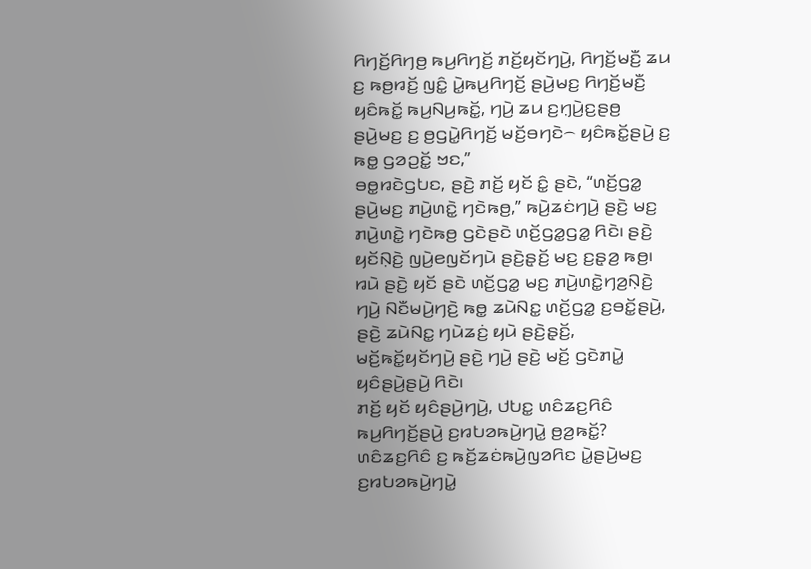ꤖꤚꤢꤩ꤬ꤖꤚꤥ꤬ ꤒꤣ꤬ꤖꤚꤢꤩ꤬ ꤊꤢꤩ꤬ꤟꤢꤩꤚꤣꤧ꤬, ꤖꤚꤢꤩ꤬ꤗꤢꤪ꤬ ꤘꤣ ꤢ꤬ ꤒꤥ꤬ꤙꤢꤩ꤬ ꤜꤢꤨ꤭ ꤣꤧ꤭ꤒꤣ꤬ꤖꤚꤢꤩ꤬ ꤔꤣꤧ꤬ꤗꤢ꤬ ꤖꤚꤢꤩ꤬ꤗꤢꤪ꤬ ꤟꤢꤨꤒꤢꤩ꤭ ꤒꤣ꤬ꤡꤣ꤬ꤒꤢꤩ꤭, ꤚꤣꤧ꤬ ꤘꤣ ꤢ꤬ꤚ꤫ꤣꤧ꤬ꤢ꤬ꤔꤥ꤬ ꤔꤣꤧ꤬ꤗꤢ꤬ ꤢ꤬ ꤥ꤬ꤞꤣꤧ꤭ꤖꤚꤢꤩ꤬ ꤗꤢꤩ꤬ꤋꤚꤢꤧ꤮ ꤟꤢꤨꤒꤢꤩ꤭ꤔꤣꤧ꤬ ꤢ꤬ ꤒꤥ꤭ ꤞꤤꤑꤢꤩ꤭ ꤠꤢ,”
ꤋꤥ꤭ꤙꤢꤧꤞꤝꤢ, ꤔꤢꤧ꤬ ꤊꤢꤩ꤬ ꤟꤢꤩ ꤢꤨ꤭ ꤔꤢꤧ, “ꤛꤢꤩ꤬ꤞꤤ꤭ ꤔꤣꤧ꤬ꤗꤢ꤬ ꤊꤣꤧ꤬ꤛꤢꤧ꤭ ꤚꤢꤧꤒꤥ꤬,” ꤒꤣꤧ꤬ꤘꤢꤦꤚꤣꤧ꤬ ꤔꤢꤧ꤬ ꤗꤢ꤬ ꤊꤣꤧ꤬ꤛꤢꤧ꤭ ꤚꤢꤧꤒꤥ꤬ ꤞꤢꤧꤔꤢꤧ ꤛꤢꤩ꤬ꤞꤤ꤭ꤞꤤ꤭ ꤖꤢꤧ꤯ ꤔꤢꤧ꤬ ꤟꤢꤩꤡ꤫ꤢꤧ꤬ ꤜꤣꤧ꤬ꤕꤜꤢꤩꤚꤣꤧ ꤔꤢꤧ꤬ꤔ꤫ꤢꤩ꤬ ꤗꤢ꤬ ꤢ꤬ꤔ꤫ꤤ꤬ ꤒꤥ꤬꤯ ꤙꤣꤧ ꤔꤢꤧ꤬ ꤟꤢꤩ ꤔꤢꤧ ꤛꤢꤩ꤬ꤞꤤ꤭ ꤗꤢ꤬ ꤊꤣꤧ꤬ꤛꤢꤧ꤭ꤚꤤ꤬ꤡ꤫ꤢꤧ꤬ ꤚꤣꤧ꤬ ꤡꤢꤪꤗꤣꤧ꤬ꤚꤢꤧ꤬ ꤒꤥ꤭ ꤘꤣꤧꤡꤢ꤭ ꤛꤢꤩ꤬ꤞꤤ꤭ ꤢ꤬ꤋꤢꤩ꤭ꤔꤣꤧ꤬, ꤔꤢꤧ꤬ ꤘꤣꤧꤡꤢ꤭ ꤚꤣꤧꤘꤢꤦ꤬ ꤟꤣꤧ ꤔꤢꤧ꤬ꤔ꤫ꤢꤩ꤬, ꤗꤢꤩ꤬ꤒꤢꤩ꤭ꤟꤢꤩꤚꤣꤧ꤬ ꤔꤢꤧ꤬ ꤚꤣꤧ꤬ ꤔꤢꤧ꤬ ꤗꤢꤩ꤬ ꤞꤢꤧꤊꤣꤧ꤭ ꤟꤢꤨꤔꤣꤧ꤬ꤔꤣꤧ꤬ ꤖꤢꤧ꤯
ꤊꤢꤩ꤬ ꤟꤢꤩ ꤟꤢꤨꤔꤣꤧ꤬ꤚꤣꤧ꤬, ꤓꤝꤢ꤭ ꤛꤢꤨꤘꤢ꤬ꤖꤢꤨ ꤒꤣ꤬ꤖꤚꤢꤩ꤬ꤔꤣꤧ꤬ ꤢ꤬ꤙꤝꤤꤒꤣꤧ꤬ꤚꤣꤧ꤭ ꤥ꤬ꤤ꤬ꤒꤢꤩ꤭? ꤛꤢꤨꤘꤢ꤬ꤖꤢꤨ ꤢ꤬ ꤒꤢꤩ꤬ꤘꤢꤦꤒꤣꤧ꤬ꤜꤤꤖꤢ ꤣꤧ꤭ꤔꤣꤧ꤬ꤗꤢ꤬ ꤢ꤬ꤙꤝꤤꤒꤣꤧ꤬ꤚꤣꤧ꤭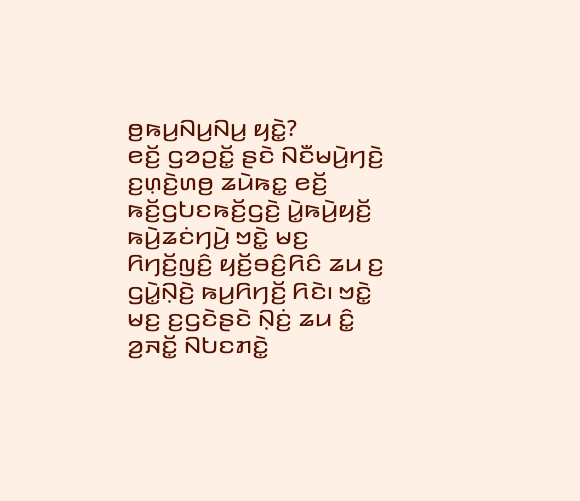ꤥ꤬ꤒꤣ꤬ꤡꤣ꤬ꤡꤣ꤬ ꤟꤢꤧ꤭?
ꤕꤢꤩ꤬ ꤞꤤꤑꤢꤩ꤭ ꤔꤢꤧ ꤡꤢꤪꤗꤣꤧ꤬ꤚꤢꤧ꤬ ꤢ꤬ꤛ꤫ꤢꤧ꤬ꤛꤥ꤬ ꤘꤣꤧꤒꤢ꤭ ꤕꤢꤩ꤬ ꤒꤢꤩ꤬ꤞꤝꤢꤒꤢꤩ꤬ꤞꤢꤧ꤬ ꤣꤧ꤭ꤒꤣꤧ꤬ꤟꤢꤩ꤬ ꤒꤣꤧ꤬ꤘꤢꤦꤚꤣꤧ꤬ ꤠꤢꤧ꤭ ꤗꤢ꤬ ꤖꤚꤢꤩ꤬ꤜꤢꤨ꤬ ꤟꤢꤩ꤬ꤋꤢꤨ꤬ꤖꤢꤨ ꤘꤣ ꤢ꤬ ꤞꤣꤧ꤭ꤡ꤫ꤢꤧ꤬ ꤒꤣ꤬ꤖꤚꤢꤩ꤬ ꤖꤢꤧ꤯ ꤠꤢꤧ꤭ ꤗꤢ꤬ ꤢ꤬ꤞꤢꤧꤔꤢꤧ ꤡ꤫ꤢꤦ꤬ ꤘꤣ ꤢꤨ꤭ ꤤ꤬ꤏꤢꤩ꤭ ꤡꤝꤢꤊꤢꤧ꤭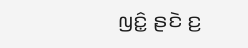ꤜꤢꤨ꤭ ꤔꤢꤧ ꤢ꤬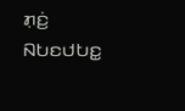ꤊ꤫ꤢꤦ꤬ ꤡꤝꤢꤓꤝꤢ꤭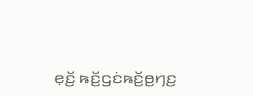ꤕ꤫ꤢꤩ꤬ ꤒꤢꤩ꤬ꤞꤢꤦꤒꤢꤩ꤬ꤥ꤬ꤚꤢ꤬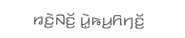ꤙꤢꤧ꤬ꤡꤢꤩ꤬ ꤣꤧ꤭ꤒꤣ꤬ꤖꤚꤢꤩ꤬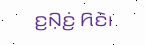ꤢ꤬ꤡ꤫ꤢꤦ꤬ ꤖꤢꤧ꤯